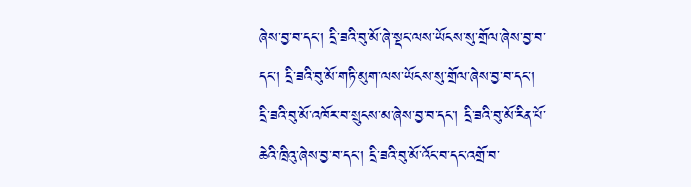ཞེས་བྱ་བ་དང་། དྲི་ཟའི་བུ་མོ་ཞེ་སྡང་ལས་ཡོངས་སུ་གྲོལ་ཞེས་བྱ་བ་དང་། དྲི་ཟའི་བུ་མོ་གཏི་མུག་ལས་ཡོངས་སུ་གྲོལ་ཞེས་བྱ་བ་དང་། དྲི་ཟའི་བུ་མོ་འཁོར་བ་སྲུངས་མ་ཞེས་བྱ་བ་དང་། དྲི་ཟའི་བུ་མོ་རིན་པོ་ཆེའི་ཁྲིའུ་ཞེས་བྱ་བ་དང་། དྲི་ཟའི་བུ་མོ་འོང་བ་དང་འགྲོ་བ་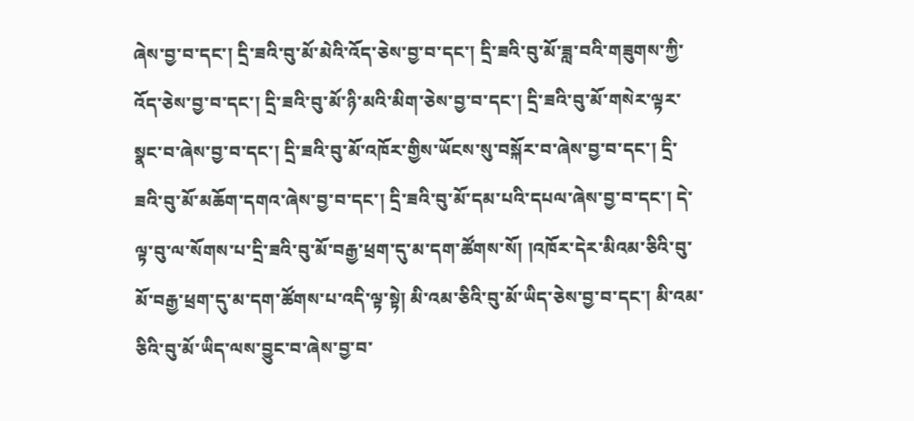ཞེས་བྱ་བ་དང་། དྲི་ཟའི་བུ་མོ་མེའི་འོད་ཅེས་བྱ་བ་དང་། དྲི་ཟའི་བུ་མོ་ཟླ་བའི་གཟུགས་ཀྱི་འོད་ཅེས་བྱ་བ་དང་། དྲི་ཟའི་བུ་མོ་ཉི་མའི་མིག་ཅེས་བྱ་བ་དང་། དྲི་ཟའི་བུ་མོ་གསེར་ལྟར་སྣང་བ་ཞེས་བྱ་བ་དང་། དྲི་ཟའི་བུ་མོ་འཁོར་གྱིས་ཡོངས་སུ་བསྐོར་བ་ཞེས་བྱ་བ་དང་། དྲི་ཟའི་བུ་མོ་མཆོག་དགའ་ཞེས་བྱ་བ་དང་། དྲི་ཟའི་བུ་མོ་དམ་པའི་དཔལ་ཞེས་བྱ་བ་དང་། དེ་ལྟ་བུ་ལ་སོགས་པ་དྲི་ཟའི་བུ་མོ་བརྒྱ་ཕྲག་དུ་མ་དག་ཚོགས་སོ། །འཁོར་དེར་མིའམ་ཅིའི་བུ་མོ་བརྒྱ་ཕྲག་དུ་མ་དག་ཚོགས་པ་འདི་ལྟ་སྟེ། མི་འམ་ཅིའི་བུ་མོ་ཡིད་ཅེས་བྱ་བ་དང་། མི་འམ་ཅིའི་བུ་མོ་ཡིད་ལས་བྱུང་བ་ཞེས་བྱ་བ་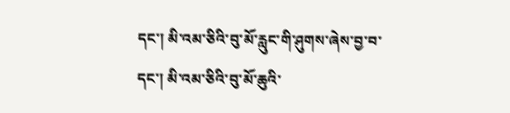དང་། མི་འམ་ཅིའི་བུ་མོ་རླུང་གི་ཤུགས་ཞེས་བྱ་བ་དང་། མི་འམ་ཅིའི་བུ་མོ་ཆུའི་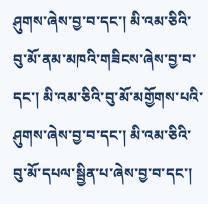ཤུགས་ཞེས་བྱ་བ་དང་། མི་འམ་ཅིའི་བུ་མོ་ནམ་མཁའི་གཟིངས་ཞེས་བྱ་བ་དང་། མི་འམ་ཅིའི་བུ་མོ་མགྱོགས་པའི་ཤུགས་ཞེས་བྱ་བ་དང་། མི་འམ་ཅིའི་བུ་མོ་དཔལ་སྦྱིན་པ་ཞེས་བྱ་བ་དང་།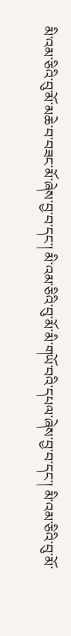མི་འམ་ཅིའི་བུ་མོ་མཆེ་བ་བཟང་མོ་ཞེས་བྱ་བ་དང་། མི་འམ་ཅིའི་བུ་མོ་མི་གཡོ་བའི་དཔལ་ཞེས་བྱ་བ་དང་། མི་འམ་ཅིའི་བུ་མོ་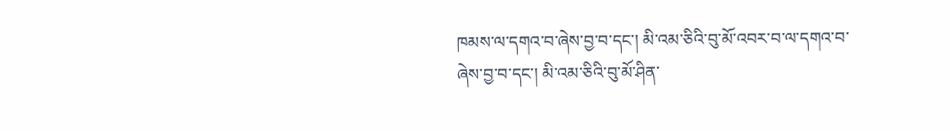ཁམས་ལ་དགའ་བ་ཞེས་བྱ་བ་དང་། མི་འམ་ཅིའི་བུ་མོ་འབར་བ་ལ་དགའ་བ་ཞེས་བྱ་བ་དང་། མི་འམ་ཅིའི་བུ་མོ་ཤིན་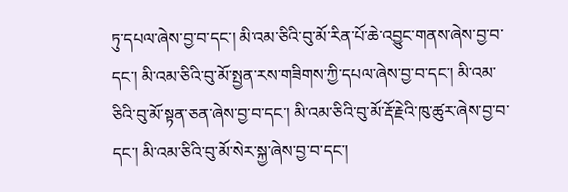ཏུ་དཔལ་ཞེས་བྱ་བ་དང་། མི་འམ་ཅིའི་བུ་མོ་རིན་པོ་ཆེ་འབྱུང་གནས་ཞེས་བྱ་བ་དང་། མི་འམ་ཅིའི་བུ་མོ་སྤྱན་རས་གཟིགས་ཀྱི་དཔལ་ཞེས་བྱ་བ་དང་། མི་འམ་ཅིའི་བུ་མོ་སྟན་ཅན་ཞེས་བྱ་བ་དང་། མི་འམ་ཅིའི་བུ་མོ་རྡོ་རྗེའི་ཁུ་ཚུར་ཞེས་བྱ་བ་དང་། མི་འམ་ཅིའི་བུ་མོ་སེར་སྐྱ་ཞེས་བྱ་བ་དང་།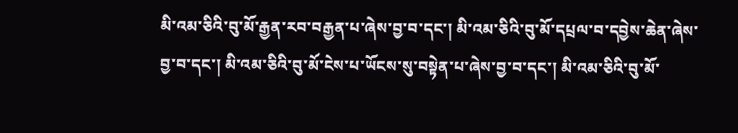མི་འམ་ཅིའི་བུ་མོ་རྒྱན་རབ་བརྒྱན་པ་ཞེས་བྱ་བ་དང་། མི་འམ་ཅིའི་བུ་མོ་དཔྲལ་བ་དབྱེས་ཆེན་ཞེས་བྱ་བ་དང་། མི་འམ་ཅིའི་བུ་མོ་ངེས་པ་ཡོངས་སུ་བསྟེན་པ་ཞེས་བྱ་བ་དང་། མི་འམ་ཅིའི་བུ་མོ་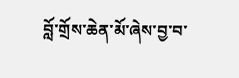བློ་གྲོས་ཆེན་མོ་ཞེས་བྱ་བ་